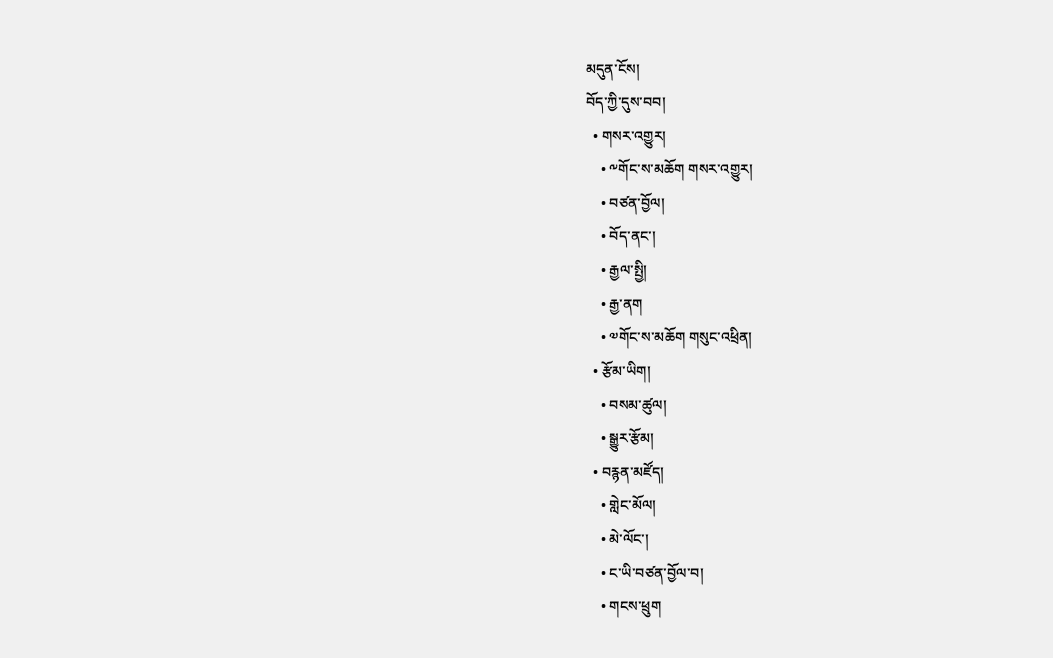མདུན་ངོས།
བོད་ཀྱི་དུས་བབ།
  • གསར་འགྱུར།
    • ༸གོང་ས་མཆོག གསར་འགྱུར།
    • བཙན་བྱོལ།
    • བོད་ནང་།
    • རྒྱལ་སྤྱི།
    • རྒྱ་ནག
    • ༧གོང་ས་མཆོག གསུང་འཕྲིན།
  • རྩོམ་ཡིག།
    • བསམ་ཚུལ།
    • སྒྱུར་རྩོམ།
  • བརྙན་མཛོད།
    • གླེང་མོལ།
    • མེ་ལོང་།
    • ང་ཡི་བཙན་བྱོལ་བ།
    • གངས་ཕྲུག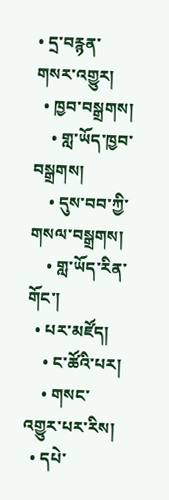• དྲ་བརྙན་གསར་འགྱུར།
  • ཁྱབ་བསྒྲགས།
    • གླ་ཡོད་ཁྱབ་བསྒྲགས།
    • དུས་བབ་ཀྱི་གསལ་བསྒྲགས།
    • གླ་ཡོད་རིན་གོང་།
  • པར་མཛོད།
    • ང་ཚོའི་པར།
    • གསང་འགྱུར་པར་རིས།
  • དཔེ་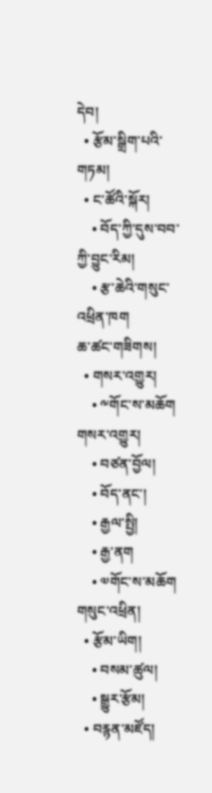དེབ།
  • རྩོམ་སྒྲིག་པའི་གཏམ།
  • ང་ཚོའི་སྐོར།
    • བོད་ཀྱི་དུས་བབ་ཀྱི་བྱུང་རིམ།
    • རྩ་ཆེའི་གསུང་འཕྲིན་ཁག
ཆ་ཚང་གཟིགས།
  • གསར་འགྱུར།
    • ༸གོང་ས་མཆོག གསར་འགྱུར།
    • བཙན་བྱོལ།
    • བོད་ནང་།
    • རྒྱལ་སྤྱི།
    • རྒྱ་ནག
    • ༧གོང་ས་མཆོག གསུང་འཕྲིན།
  • རྩོམ་ཡིག།
    • བསམ་ཚུལ།
    • སྒྱུར་རྩོམ།
  • བརྙན་མཛོད།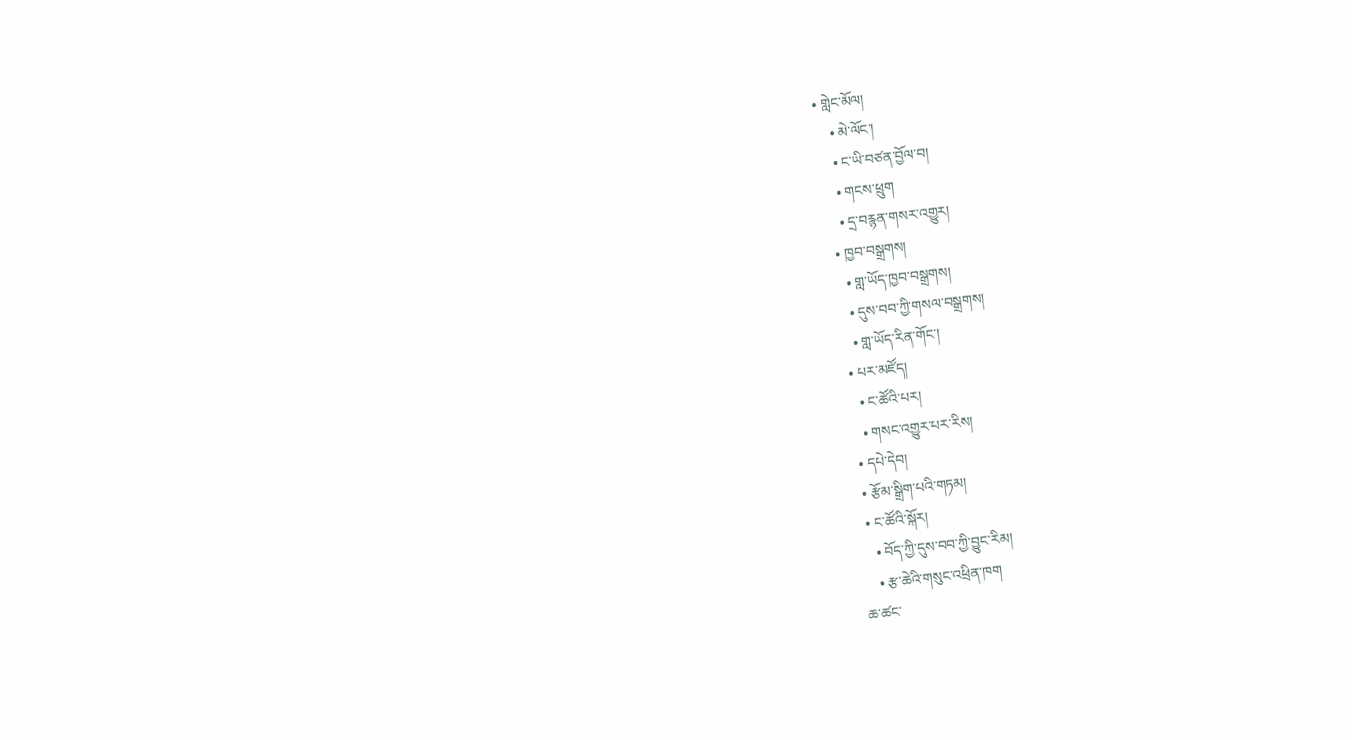• གླེང་མོལ།
    • མེ་ལོང་།
    • ང་ཡི་བཙན་བྱོལ་བ།
    • གངས་ཕྲུག
    • དྲ་བརྙན་གསར་འགྱུར།
  • ཁྱབ་བསྒྲགས།
    • གླ་ཡོད་ཁྱབ་བསྒྲགས།
    • དུས་བབ་ཀྱི་གསལ་བསྒྲགས།
    • གླ་ཡོད་རིན་གོང་།
  • པར་མཛོད།
    • ང་ཚོའི་པར།
    • གསང་འགྱུར་པར་རིས།
  • དཔེ་དེབ།
  • རྩོམ་སྒྲིག་པའི་གཏམ།
  • ང་ཚོའི་སྐོར།
    • བོད་ཀྱི་དུས་བབ་ཀྱི་བྱུང་རིམ།
    • རྩ་ཆེའི་གསུང་འཕྲིན་ཁག
ཆ་ཚང་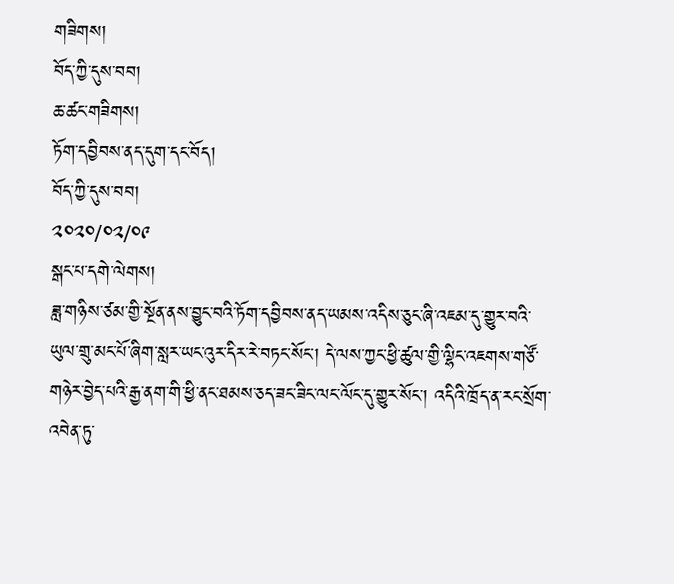གཟིགས།
བོད་ཀྱི་དུས་བབ།
ཆ་ཚང་གཟིགས།
ཏོག་དབྱིབས་ནད་དུག་དང་བོད།
བོད་ཀྱི་དུས་བབ།
༢༠༢༠/༠༢/༠༩
སྒང་པ་དགེ་ལེགས།
ཟླ་གཉིས་ཙམ་གྱི་སྔོན་ནས་བྱུང་བའི་ཏོག་དབྱིབས་ནད་ཡམས་འདིས་ཅུང་ཞི་འཇམ་དུ་གྱུར་བའི་ཡུལ་གྲུ་མང་པོ་ཞིག་སླར་ཡང་འུར་དིར་རེ་བཏང་སོང་། དེ་ལས་ཀྱང་ཕྱི་ཚུལ་གྱི་ལྷིང་འཇགས་གཙོ་གཉེར་བྱེད་པའི་རྒྱ་ནག་གི་ཕྱི་ནང་ཐམས་ཅད་ཟང་ཟིང་ལང་ལོང་དུ་གྱུར་སོང་། འདིའི་ཁྲོད་ན་རང་སྲོག་འབེན་ཏུ་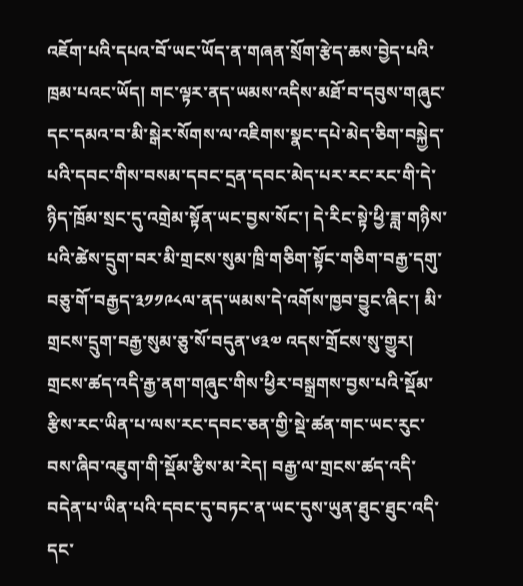འཇོག་པའི་དཔའ་བོ་ཡང་ཡོད་ན་གཞན་སྲོག་རྩེད་ཆས་བྱེད་པའི་ཁྲམ་པའང་ཡོད། གང་ལྟར་ནད་ཡམས་འདིས་མཐོ་བ་དབུས་གཞུང་དང་དམའ་བ་མི་སྒེར་སོགས་ལ་འཇིགས་སྣང་དཔེ་མེད་ཅིག་བསྐྱེད་པའི་དབང་གིས་བསམ་དབང་དྲན་དབང་མེད་པར་རང་རང་གི་དེ་ཉིད་ཁྲོམ་སྲང་དུ་འགྲེམ་སྟོན་ཡང་བྱས་སོང་། དེ་རིང་སྟེ་ཕྱི་ཟླ་གཉིས་པའི་ཚེས་དྲུག་བར་མི་གྲངས་སུམ་ཁྲི་གཅིག་སྟོང་གཅིག་བརྒྱ་དགུ་བཅུ་གོ་བརྒྱད་༣༡༡༩༨ལ་ནད་ཡམས་དེ་འགོས་ཁྱབ་བྱུང་ཞིང་། མི་གྲངས་དྲུག་བརྒྱ་སུམ་ཅུ་སོ་བདུན་༦༣༧ འདས་གྲོངས་སུ་གྱུར། གྲངས་ཚད་འདི་རྒྱ་ནག་གཞུང་གིས་ཕྱིར་བསྒྲགས་བྱས་པའི་སྡོམ་རྩིས་རང་ཡིན་པ་ལས་རང་དབང་ཅན་གྱི་སྡེ་ཚན་གང་ཡང་རུང་བས་ཞིབ་འཇུག་གི་སྡོམ་རྩིས་མ་རེད། བརྒྱ་ལ་གྲངས་ཚད་འདི་བདེན་པ་ཡིན་པའི་དབང་དུ་བཏང་ན་ཡང་དུས་ཡུན་ཐུང་ཐུང་འདི་དང་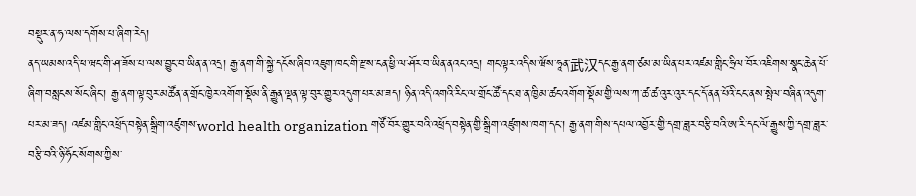བསྡུར་ན་ཧ་ལས་དགོས་པ་ཞིག་རེད།
ནད་ཡམས་འདི་ཕ་ཝང་གི་ཤ་ཟོས་པ་ལས་བྱུང་བ་ཡིན་ན་འདྲ། རྒྱ་ནག་གི་སྐྱེ་དངོས་ཞིབ་འཇུག་ཁང་གི་རྫས་ངན་ཕྱི་ལ་ཤོར་བ་ཡིན་ནའང་འདྲ། གང་ལྟར་འདིས་ཝོས་ཧཱན་武汉དང་རྒྱ་ནག་ཙམ་མ་ཡིན་པར་འཛམ་གླིང་ཧྲིལ་བོར་འཇིགས་སྣང་ཆེན་པོ་ཞིག་བསླངས་སོང་ཞིང་། རྒྱ་ནག་ལྟ་བུར་མཚོན་ན་གྲོང་ཁྱེར་འགོག་སྡོམ་ནི་རྒྱུན་ལྡན་ལྟ་བུར་གྱུར་འདུག་པར་མ་ཟད། ཉིན་འདི་འགའི་རིང་ལ་གྲོང་ཚོ་དང་ཐ་ན་ཁྱིམ་ཚང་འགོག་སྡོམ་གྱི་ལས་ཀ་ཚ་ཚ་འུར་འུར་དང་དོ་ནན་པོའི་ངང་ནས་སྤེལ་བཞིན་འདུག་པར་མ་ཟད། འཛམ་གླིང་འཕྲོད་བསྟེན་སྒྲིག་འཛུགས་world health organization གཙོ་བོར་གྱུར་བའི་འཕྲོད་བསྟེན་གྱི་སྒྲིག་འཛུགས་ཁག་དང་། རྒྱ་ནག་གིས་དཔལ་འབྱོར་གྱི་དགྲ་ཟླར་བརྩི་བའི་ཨ་རི་དང་ལོ་རྒྱུས་ཀྱི་དགྲ་ཟླར་བརྩི་བའི་ཉི་ཧོང་སོགས་ཀྱིས་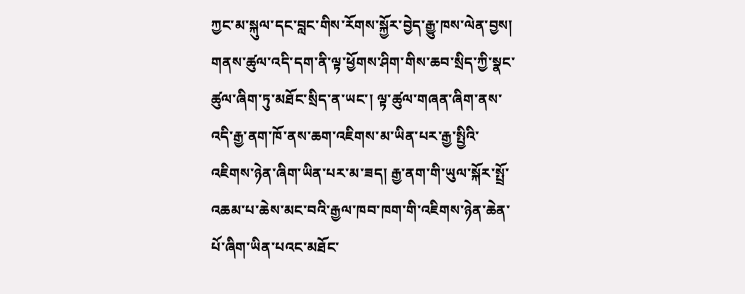ཀྱང་མ་སྐུལ་དང་བླང་གིས་རོགས་སྐྱོར་བྱེད་རྒྱུ་ཁས་ལེན་བྱས། གནས་ཚུལ་འདི་དག་ནི་ལྟ་ཕྱོགས་ཤིག་གིས་ཆབ་སྲིད་ཀྱི་སྣང་ཚུལ་ཞིག་ཏུ་མཐོང་སྲིད་ན་ཡང་། ལྟ་ཚུལ་གཞན་ཞིག་ནས་འདི་རྒྱ་ནག་ཁོ་ནས་ཆག་འཇིགས་མ་ཡིན་པར་རྒྱ་སྤྱིའི་འཇིགས་ཉེན་ཞིག་ཡིན་པར་མ་ཟད། རྒྱ་ནག་གི་ཡུལ་སྐོར་སྤྲོ་འཆམ་པ་ཆེས་མང་བའི་རྒྱལ་ཁབ་ཁག་གི་འཇིགས་ཉེན་ཆེན་པོ་ཞིག་ཡིན་པའང་མཐོང་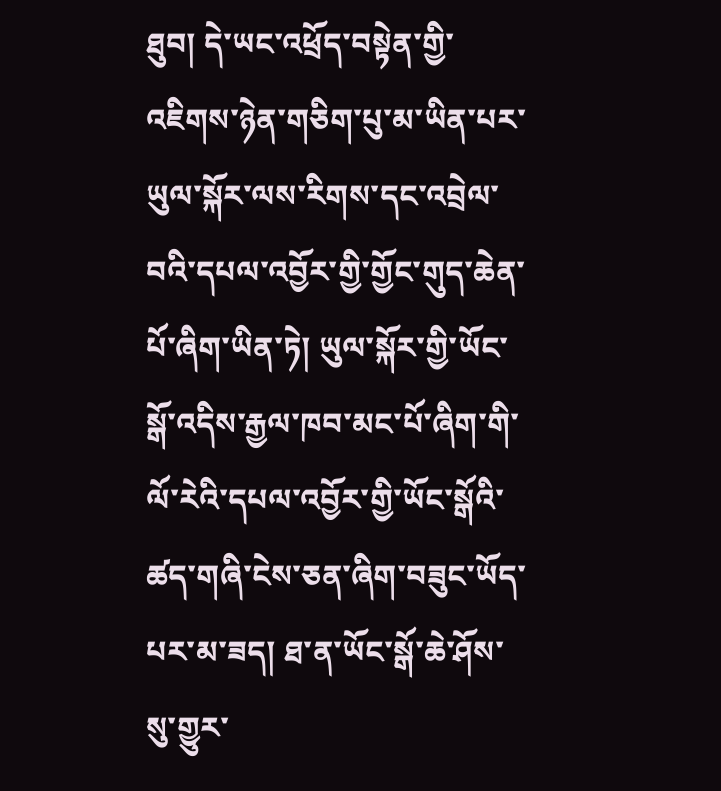ཐུབ། དེ་ཡང་འཕྲོད་བསྟེན་གྱི་འཇིགས་ཉེན་གཅིག་པུ་མ་ཡིན་པར་ཡུལ་སྐོར་ལས་རིགས་དང་འབྲེལ་བའི་དཔལ་འབྱོར་གྱི་གྱོང་གུད་ཆེན་པོ་ཞིག་ཡིན་ཏེ། ཡུལ་སྐོར་གྱི་ཡོང་སྒོ་འདིས་རྒྱལ་ཁབ་མང་པོ་ཞིག་གི་ལོ་རེའི་དཔལ་འབྱོར་གྱི་ཡོང་སྒོའི་ཚད་གཞི་ངེས་ཅན་ཞིག་བཟུང་ཡོད་པར་མ་ཟད། ཐ་ན་ཡོང་སྒོ་ཆེ་ཤོས་སུ་གྱུར་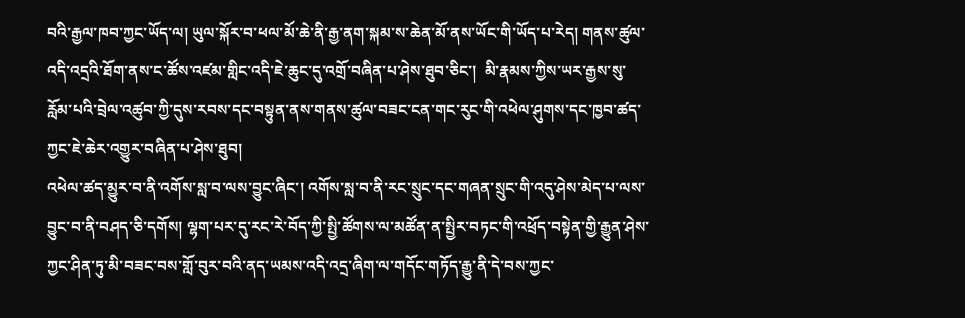བའི་རྒྱལ་ཁབ་ཀྱང་ཡོད་ལ། ཡུལ་སྐོར་བ་ཕལ་མོ་ཆེ་ནི་རྒྱ་ནག་སྐམ་ས་ཆེན་མོ་ནས་ཡོང་གི་ཡོད་པ་རེད། གནས་ཚུལ་འདི་འདྲའི་ཐོག་ནས་ང་ཚོས་འཛམ་གླིང་འདི་ཇེ་ཆུང་དུ་འགྲོ་བཞིན་པ་ཤེས་ཐུབ་ཅིང་།  མི་རྣམས་ཀྱིས་ཡར་རྒྱས་སུ་རློམ་པའི་བྲེལ་འཚུབ་ཀྱི་དུས་རབས་དང་བསྟུན་ནས་གནས་ཚུལ་བཟང་ངན་གང་རུང་གི་འཕེལ་ཤུགས་དང་ཁྱབ་ཚད་ཀྱང་ཇེ་ཆེར་འགྱུར་བཞིན་པ་ཤེས་ཐུབ།
འཕེལ་ཚད་མྱུར་བ་ནི་འགོས་སླ་བ་ལས་བྱུང་ཞིང་། འགོས་སླ་བ་ནི་རང་སྲུང་དང་གཞན་སྲུང་གི་འདུ་ཤེས་མེད་པ་ལས་བྱུང་བ་ནི་བཤད་ཅི་དགོས། ལྷག་པར་དུ་རང་རེ་བོད་ཀྱི་སྤྱི་ཚོགས་ལ་མཚོན་ན་སྤྱིར་བཏང་གི་འཕྲོད་བསྟེན་གྱི་རྒྱུན་ཤེས་ཀྱང་ཤིན་ཏུ་མི་བཟང་བས་གློ་བུར་བའི་ནད་ཡམས་འདི་འདྲ་ཞིག་ལ་གདོང་གཏོད་རྒྱུ་ནི་དེ་བས་ཀྱང་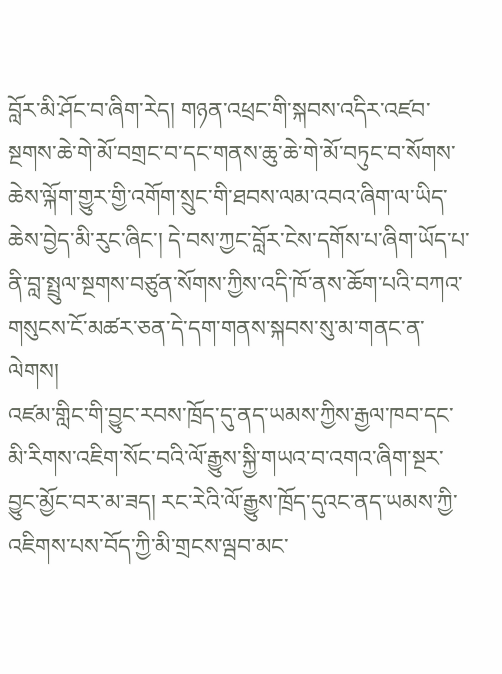བློར་མི་ཤོང་བ་ཞིག་རེད། གཉན་འཕྲང་གི་སྐབས་འདིར་འཛབ་སྔགས་ཆེ་གེ་མོ་བགྲང་བ་དང་གནས་ཆུ་ཆེ་གེ་མོ་བཏུང་བ་སོགས་ཆེས་ལྐོག་གྱུར་གྱི་འགོག་སྲུང་གི་ཐབས་ལམ་འབའ་ཞིག་ལ་ཡིད་ཆེས་བྱེད་མི་རུང་ཞིང་། དེ་བས་ཀྱང་བློར་ངེས་དགོས་པ་ཞིག་ཡོད་པ་ནི་བླ་སྤྲུལ་སྔགས་བཙུན་སོགས་ཀྱིས་འདི་ཁོ་ནས་ཆོག་པའི་བཀའ་གསུངས་ངོ་མཚར་ཅན་དེ་དག་གནས་སྐབས་སུ་མ་གནང་ན་ལེགས།
འཛམ་གླིང་གི་བྱུང་རབས་ཁྲོད་དུ་ནད་ཡམས་ཀྱིས་རྒྱལ་ཁབ་དང་མི་རིགས་འཇིག་སོང་བའི་ལོ་རྒྱུས་སྐྱི་གཡའ་བ་འགའ་ཞིག་སྔར་བྱུང་མྱོང་བར་མ་ཟད། རང་རེའི་ལོ་རྒྱུས་ཁྲོད་དུའང་ནད་ཡམས་ཀྱི་འཇིགས་པས་བོད་ཀྱི་མི་གྲངས་ལྦབ་མང་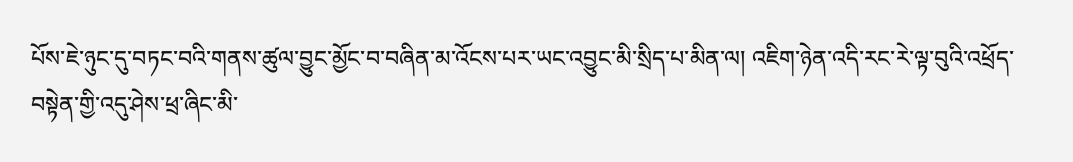པོས་ཇེ་ཉུང་དུ་བཏང་བའི་གནས་ཚུལ་བྱུང་མྱོང་བ་བཞིན་མ་འོངས་པར་ཡང་འབྱུང་མི་སྲིད་པ་མིན་ལ། འཇིག་ཉེན་འདི་རང་རེ་ལྟ་བུའི་འཕྲོད་བསྟེན་གྱི་འདུ་ཤེས་ཕྲ་ཞིང་མི་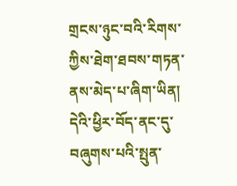གྲངས་ཉུང་བའི་རིགས་ཀྱིས་ཐེག་ཐབས་གཏན་ནས་མེད་པ་ཞིག་ཡིན། དེའི་ཕྱིར་བོད་ནང་དུ་བཞུགས་པའི་སྤུན་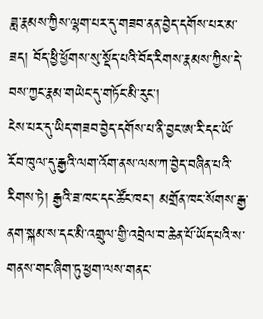ཟླ་རྣམས་ཀྱིས་ལྷག་པར་དུ་གཟབ་ནན་བྱེད་དགོས་པར་མ་ཟད། བོད་ཕྱི་ཕྱོགས་སུ་སྡོད་པའི་བོད་རིགས་རྣམས་ཀྱིས་དེ་བས་ཀྱང་རྣམ་གཡེང་དུ་གཏོང་མི་རུང་།
ངེས་པར་དུ་ཡིད་གཟབ་བྱེད་དགོས་པ་ནི་བྱང་ཨ་རི་དང་ཡོ་རོབ་ཁུལ་དུ་རྒྱའི་ལག་འོག་ནས་ལས་ཀ་བྱེད་བཞིན་པའི་རིགས་ཏེ། རྒྱའི་ཟ་ཁང་དང་ཚོང་ཁང་། མགྲོན་ཁང་སོགས་རྒྱ་ནག་སྐམ་ས་དང་མི་འགྲུལ་གྱི་འབྲེལ་བ་ཆེན་པོ་ཡོད་པའི་ས་གནས་གང་ཞིག་ཏུ་ཕྱག་ལས་གནང་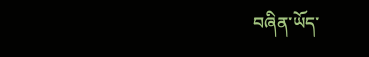བཞིན་ཡོད་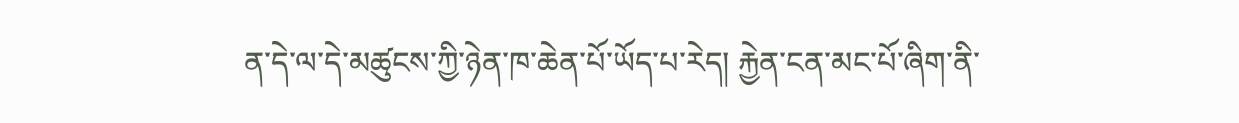ན་དེ་ལ་དེ་མཚུངས་ཀྱི་ཉེན་ཁ་ཆེན་པོ་ཡོད་པ་རེད། རྐྱེན་ངན་མང་པོ་ཞིག་ནི་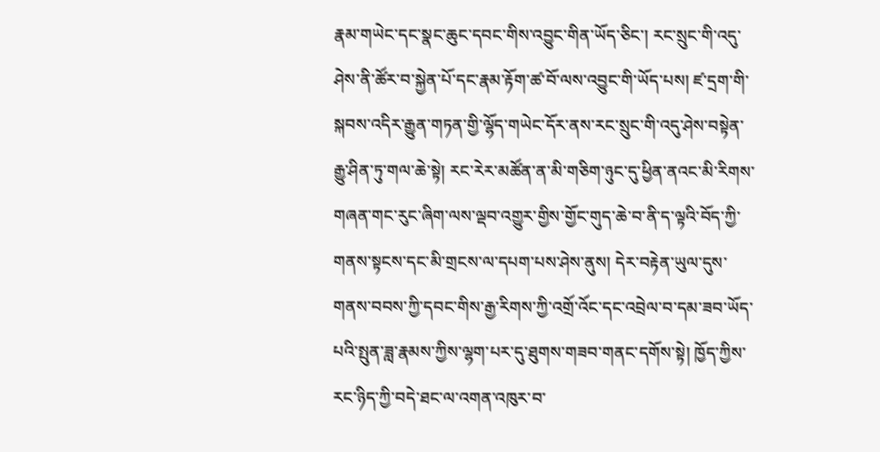རྣམ་གཡེང་དང་སྣང་ཆུང་དབང་གིས་འབྱུང་གིན་ཡོད་ཅིང་། རང་སྲུང་གི་འདུ་ཤེས་ནི་ཚོར་བ་སྐྱེན་པོ་དང་རྣམ་རྟོག་ཚ་བོ་ལས་འབྱུང་གི་ཡོད་པས། ཛ་དྲག་གི་སྐབས་འདིར་རྒྱུན་གཏན་གྱི་ལྷོད་གཡེང་དོར་ནས་རང་སྲུང་གི་འདུ་ཤེས་བསྟེན་རྒྱུ་ཤིན་ཏུ་གལ་ཆེ་སྟེ། རང་རེར་མཚོན་ན་མི་གཅིག་ཉུང་དུ་ཕྱིན་ནའང་མི་རིགས་གཞན་གང་རུང་ཞིག་ལས་ལྡབ་འགྱུར་གྱིས་གྱོང་གུད་ཆེ་བ་ནི་ད་ལྟའི་བོད་ཀྱི་གནས་སྟངས་དང་མི་གྲངས་ལ་དཔག་པས་ཤེས་ནུས། དེར་བརྟེན་ཡུལ་དུས་གནས་བབས་ཀྱི་དབང་གིས་རྒྱ་རིགས་ཀྱི་འགྲོ་འོང་དང་འབྲེལ་བ་དམ་ཟབ་ཡོད་པའི་སྤུན་ཟླ་རྣམས་ཀྱིས་ལྷག་པར་དུ་ཐུགས་གཟབ་གནང་དགོས་སྟེ། ཁྱོད་ཀྱིས་རང་ཉིད་ཀྱི་བདེ་ཐང་ལ་འགན་འཁུར་བ་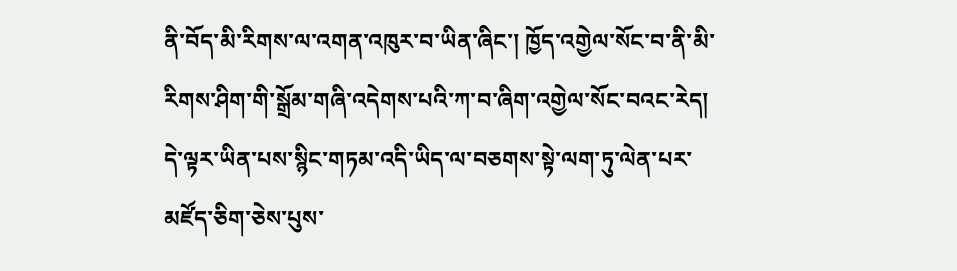ནི་བོད་མི་རིགས་ལ་འགན་འཁུར་བ་ཡིན་ཞིང་། ཁྱོད་འགྱེལ་སོང་བ་ནི་མི་རིགས་ཤིག་གི་སྒྲོམ་གཞི་འདེགས་པའི་ཀ་བ་ཞིག་འགྱེལ་སོང་བའང་རེད། དེ་ལྟར་ཡིན་པས་སྙིང་གཏམ་འདི་ཡིད་ལ་བཅགས་སྟེ་ལག་ཏུ་ལེན་པར་མཛོད་ཅིག་ཅེས་པུས་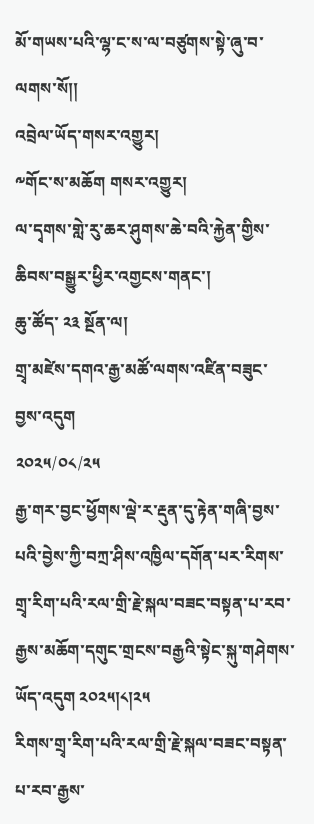མོ་གཡས་པའི་ལྷ་ང་ས་ལ་བཙུགས་སྟེ་ཞུ་བ་ལགས་སོ།།
འབྲེལ་ཡོད་གསར་འགྱུར།
༸གོང་ས་མཆོག གསར་འགྱུར།
ལ་དྭགས་གླེ་རུ་ཆར་ཤུགས་ཆེ་བའི་རྐྱེན་གྱིས་ཆིབས་བསྒྱུར་ཕྱིར་འགྱངས་གནང་།
ཆུ་ཚོད་ ༢༣ སྔོན་ལ།
གྲྭ་མཛེས་དགའ་རྒྱ་མཚོ་ལགས་འཛིན་བཟུང་བྱས་འདུག
༢༠༢༥/༠༨/༢༥
རྒྱ་གར་བྱང་ཕྱོགས་ལྡེ་ར་རྡུན་དུ་རྟེན་གཞི་བྱས་པའི་བྱེས་ཀྱི་བཀྲ་ཤིས་འཁྱིལ་དགོན་པར་རིགས་གྲྭ་རིག་པའི་རལ་གྲི་རྗེ་སྐལ་བཟང་བསྟན་པ་རབ་རྒྱས་མཆོག་དགུང་གྲངས་བརྒྱའི་སྟེང་སྐུ་གཤེགས་ཡོད་འདུག ༢༠༢༥།༨།༢༥
རིགས་གྲྭ་རིག་པའི་རལ་གྲི་རྗེ་སྐལ་བཟང་བསྟན་པ་རབ་རྒྱས་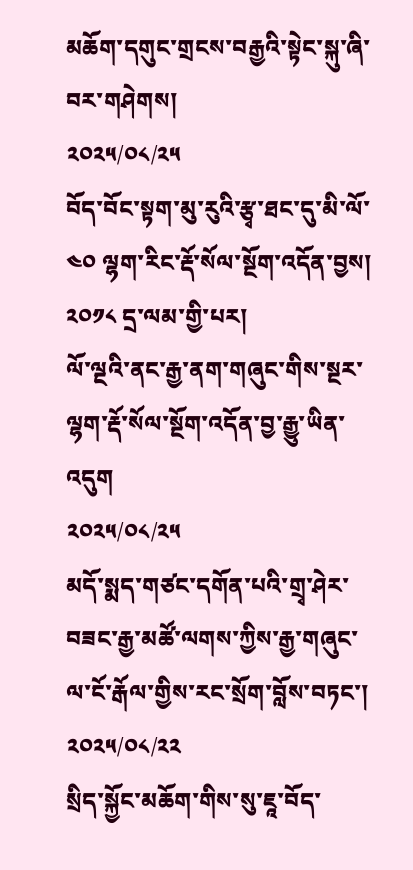མཆོག་དགུང་གྲངས་བརྒྱའི་སྟེང་སྐུ་ཞི་བར་གཤེགས།
༢༠༢༥/༠༨/༢༥
བོད་བོང་སྟག་མུ་རུའི་རྩྭ་ཐང་དུ་མི་ལོ་ ༤༠ ལྷག་རིང་རྡོ་སོལ་སྔོག་འདོན་བྱས། ༢༠༡༨ དྲ་ལམ་གྱི་པར།
ལོ་ལྔའི་ནང་རྒྱ་ནག་གཞུང་གིས་སྔར་ལྷག་རྡོ་སོལ་སྔོག་འདོན་བྱ་རྒྱུ་ཡིན་འདུག
༢༠༢༥/༠༨/༢༥
མདོ་སྨད་གཙང་དགོན་པའི་གྲྭ་ཤེར་བཟང་རྒྱ་མཚོ་ལགས་ཀྱིས་རྒྱ་གཞུང་ལ་ངོ་རྒོལ་གྱིས་རང་སྲོག་བློས་བཏང་།
༢༠༢༥/༠༨/༢༢
སྲིད་སྐྱོང་མཆོག་གིས་སུ་ཇཱ་བོད་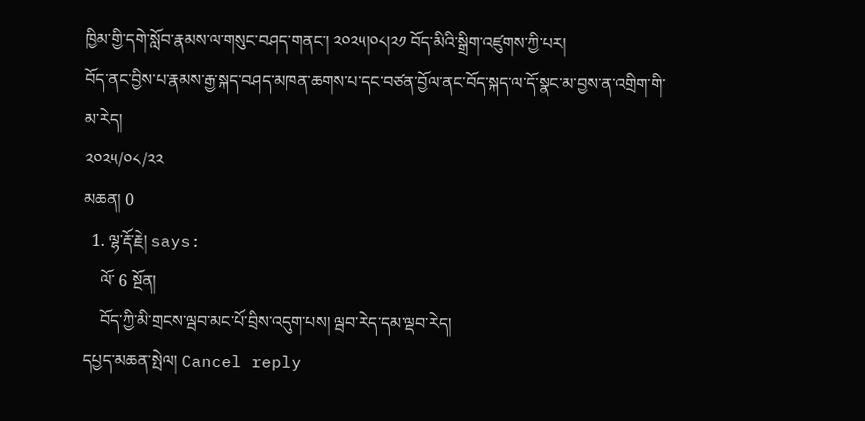ཁྱིམ་གྱི་དགེ་སློབ་རྣམས་ལ་གསུང་བཤད་གནང་། ༢༠༢༥།༠༨།༢༡ བོད་མིའི་སྒྲིག་འཛུགས་ཀྱི་པར།
བོད་ནང་བྱིས་པ་རྣམས་རྒྱ་སྐད་བཤད་མཁན་ཆགས་པ་དང་བཙན་བྱོལ་ནང་བོད་སྐད་ལ་དོ་སྣང་མ་བྱས་ན་འགྲིག་གི་མ་རེད།
༢༠༢༥/༠༨/༢༢
མཆན། 0
  1. ལྷ་རྡོ་རྗེ། says:
    ལོ་ 6 སྔོན།
    བོད་ཀྱི་མི་གྲངས་ལྦབ་མང་པོ་བྲིས་འདུག་པས། ལྦབ་རེད་དམ་ལྡབ་རེད།
དཔྱད་མཆན་སྤེལ། Cancel reply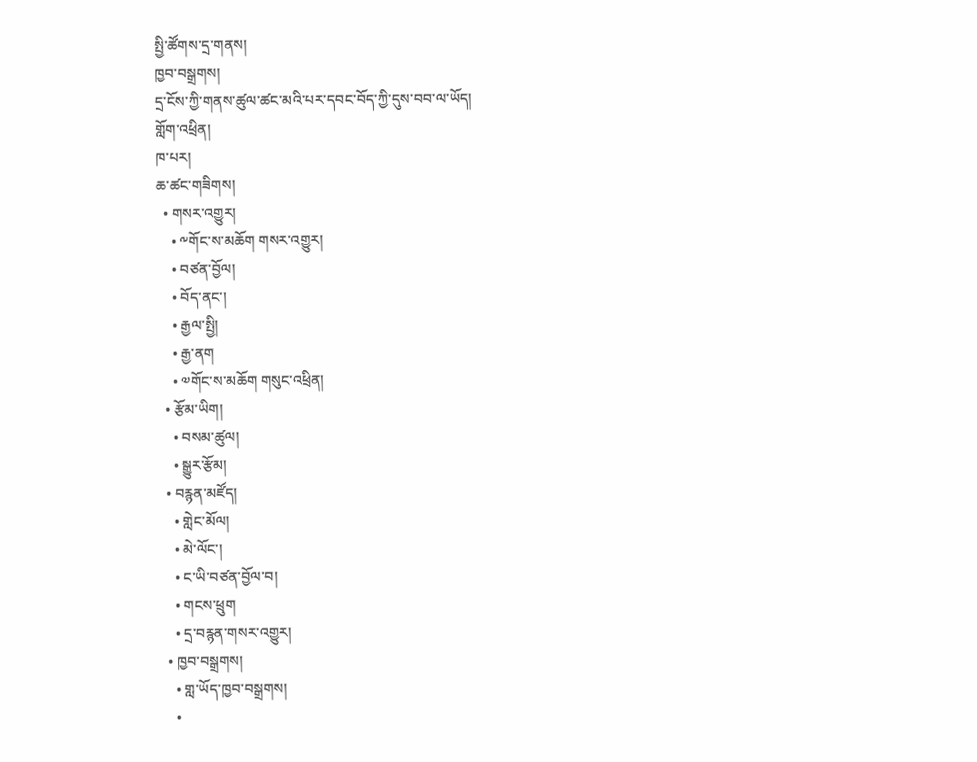སྤྱི་ཚོགས་དྲ་གནས།
ཁྱབ་བསྒྲགས།
དྲ་ངོས་ཀྱི་གནས་ཚུལ་ཚང་མའི་པར་དབང་བོད་ཀྱི་དུས་བབ་ལ་ཡོད།
གློག་འཕྲིན།
ཁ་པར།
ཆ་ཚང་གཟིགས།
  • གསར་འགྱུར།
    • ༸གོང་ས་མཆོག གསར་འགྱུར།
    • བཙན་བྱོལ།
    • བོད་ནང་།
    • རྒྱལ་སྤྱི།
    • རྒྱ་ནག
    • ༧གོང་ས་མཆོག གསུང་འཕྲིན།
  • རྩོམ་ཡིག།
    • བསམ་ཚུལ།
    • སྒྱུར་རྩོམ།
  • བརྙན་མཛོད།
    • གླེང་མོལ།
    • མེ་ལོང་།
    • ང་ཡི་བཙན་བྱོལ་བ།
    • གངས་ཕྲུག
    • དྲ་བརྙན་གསར་འགྱུར།
  • ཁྱབ་བསྒྲགས།
    • གླ་ཡོད་ཁྱབ་བསྒྲགས།
    •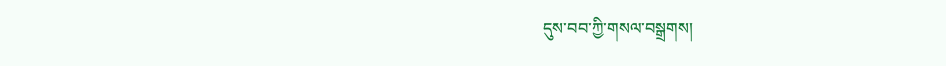དུས་བབ་ཀྱི་གསལ་བསྒྲགས།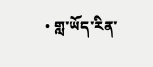• གླ་ཡོད་རིན་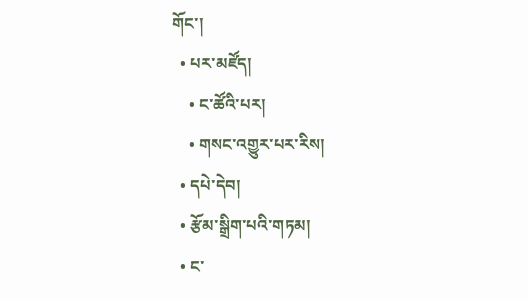གོང་།
  • པར་མཛོད།
    • ང་ཚོའི་པར།
    • གསང་འགྱུར་པར་རིས།
  • དཔེ་དེབ།
  • རྩོམ་སྒྲིག་པའི་གཏམ།
  • ང་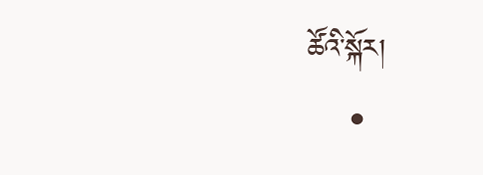ཚོའི་སྐོར།
    •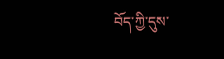བོད་ཀྱི་དུས་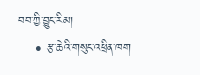བབ་ཀྱི་བྱུང་རིམ།
    • རྩ་ཆེའི་གསུང་འཕྲིན་ཁག